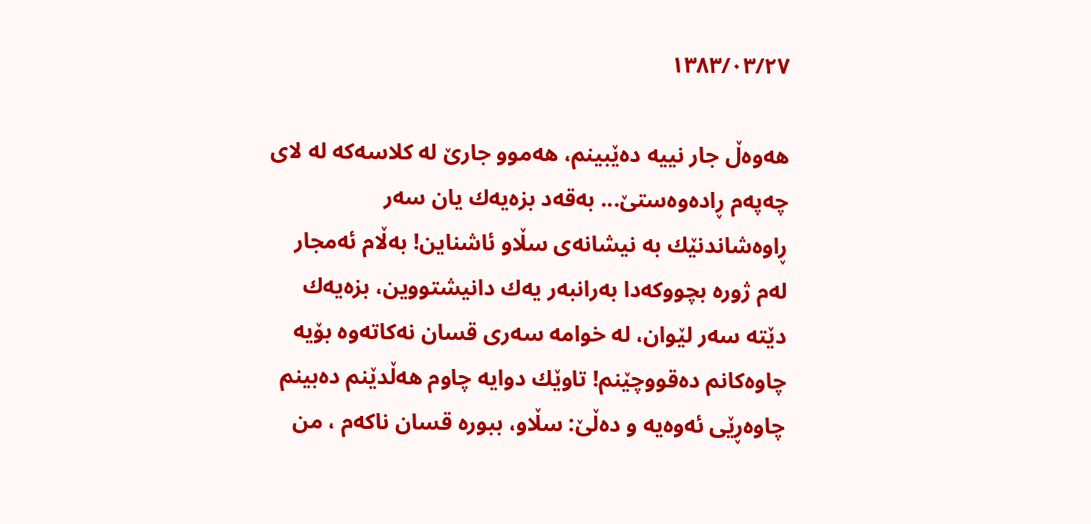۱۳۸۳/۰۳/۲۷

هه‌وه‌ڵ جار نییه ده‌ێبینم، هه‌موو جارێ له كلاسه‌كه له لای چه‌په‌م ڕاده‌وه‌ستێ... به‌قه‌د بزه‌یه‌ك یان سه‌ر ڕاوه‌شاندنێك به نیشانه‌ی سڵاو ئاشناین! به‌ڵام ئه‌مجار له‌م ژوره بچووكه‌دا به‌رانبه‌ر یه‌ك دانیشتووین، بزه‌یه‌ك دێته سه‌ر لێوان، له خوامه سه‌ری قسان نه‌كاته‌وه بۆیه چاوه‌كانم ده‌قووچێنم! تاوێك دوایه چاوم هه‌ڵدێنم ده‌بینم چاوه‌ڕێی ئه‌وه‌یه و ده‌ڵێ: سڵاو، ببوره قسان ناكه‌م ، من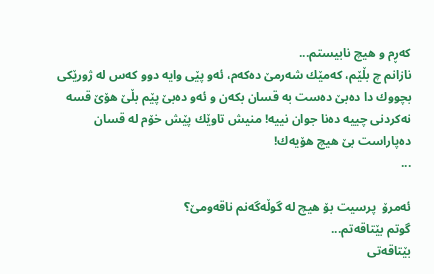كه‌ڕم و هیچ نابیستم...
نازانم چ بڵێم، كه‌مێك شه‌رمێ ده‌كه‌م، ئه‌و پێی وایه دوو كه‌س له ژورێكی بچووك دا ده‌بێ ده‌ست به قسان بكه‌ن و ئه‌و ده‌بێ پێم بڵێ هۆێ قسه‌ نه‌كردنی چییه ده‌نا جوان نییه! منیش تاوێك پێش خۆم له قسان ده‌پاراست بێ هیچ هۆیه‌ك!
...

ئه‌مرۆ  پرسیت بۆ هیچ له گوڵه‌گه‌نم ناقه‌‌ومێ؟
گوتم بێتاقه‌تم...
بێتاقه‌تی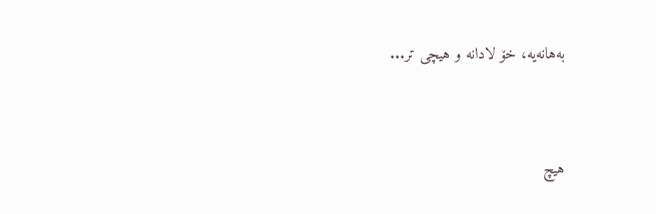به‌هانه‌یه، خۆ لادانه و هیچی تر...




هیچ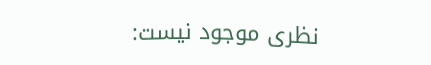نظری موجود نیست: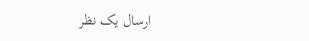ارسال یک نظر